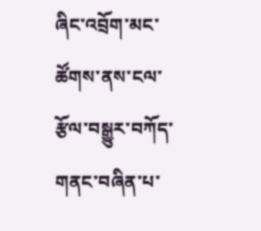ཞིང་འབྲོག་མང་ཚོགས་ནས་ངལ་རྩོལ་བསྒྱུར་བཀོད་གནང་བཞིན་པ་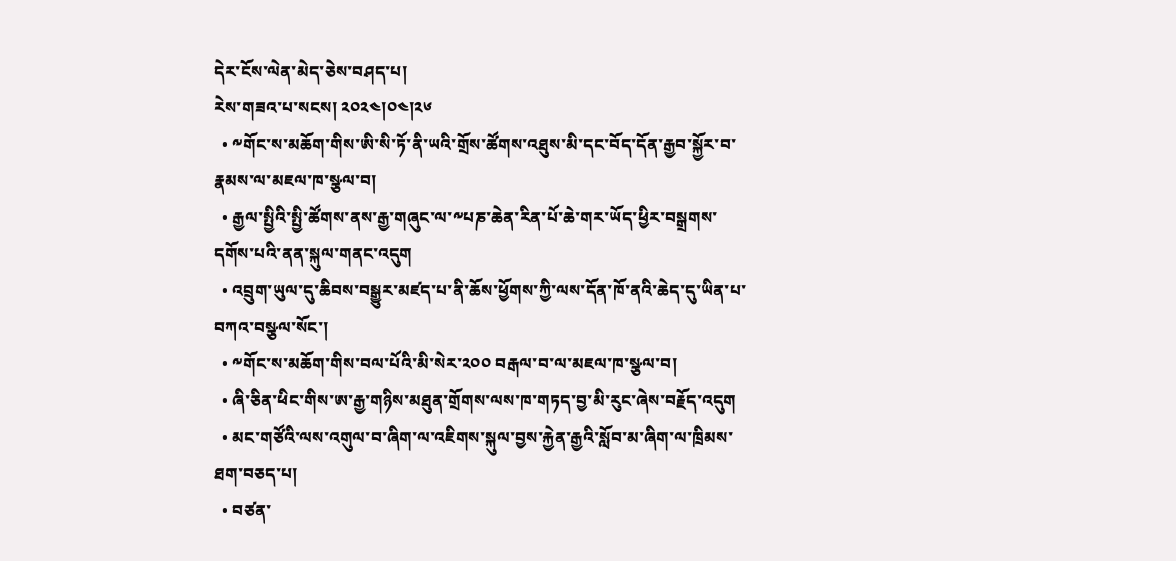དེར་ངོས་ལེན་མེད་ཅེས་བཤད་པ།
རེས་གཟའ་པ་སངས། ༢༠༢༤།༠༤།༢༦
  • ༸གོང་ས་མཆོག་གིས་ཨི་སི་ཏོ་ནི་ཡའི་གྲོས་ཚོགས་འཐུས་མི་དང་བོད་དོན་རྒྱབ་སྐྱོར་བ་རྣམས་ལ་མཇལ་ཁ་སྩལ་བ།
  • རྒྱལ་སྤྱིའི་སྤྱི་ཚོགས་ནས་རྒྱ་གཞུང་ལ་༸པཎ་ཆེན་རིན་པོ་ཆེ་གར་ཡོད་ཕྱིར་བསྒྲགས་དགོས་པའི་ནན་སྐུལ་གནང་འདུག
  • འབྲུག་ཡུལ་དུ་ཆིབས་བསྒྱུར་མཛད་པ་ནི་ཆོས་ཕྱོགས་ཀྱི་ལས་དོན་ཁོ་ནའི་ཆེད་དུ་ཡིན་པ་བཀའ་བསྩལ་སོང་།
  • ༸གོང་ས་མཆོག་གིས་བལ་པོའི་མི་སེར་༢༠༠ བརྒལ་བ་ལ་མཇལ་ཁ་སྩལ་བ།
  • ཞི་ཅིན་ཕིང་གིས་ཨ་རྒྱ་གཉིས་མཐུན་གྲོགས་ལས་ཁ་གཏད་བྱ་མི་རུང་ཞེས་བརྗོད་འདུག
  • མང་གཙོའི་ལས་འགུལ་བ་ཞིག་ལ་འཇིགས་སྐུལ་བྱས་རྐྱེན་རྒྱའི་སློབ་མ་ཞིག་ལ་ཁྲིམས་ཐག་བཅད་པ།
  • བཙན་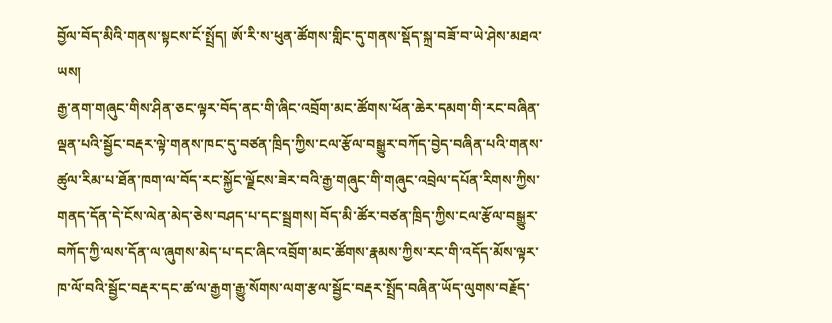བྱོལ་བོད་མིའི་གནས་སྟངས་ངོ་སྤྲོད། ཨོ་རི་ས་ཕུན་ཚོགས་གླིང་དུ་གནས་སྡོད་སྐྲ་བཟོ་བ་ཡེ་ཤེས་མཐའ་ཡས།
རྒྱ་ནག་གཞུང་གིས་ཤིན་ཅང་ལྟར་བོད་ནང་གི་ཞིང་འབྲོག་མང་ཚོགས་ཕོན་ཆེར་དམག་གི་རང་བཞིན་ལྡན་པའི་སྦྱོང་བརྡར་ལྟེ་གནས་ཁང་དུ་བཙན་ཁྲིད་ཀྱིས་ངལ་རྩོལ་བསྒྱུར་བཀོད་བྱེད་བཞིན་པའི་གནས་ཚུལ་རིམ་པ་ཐོན་ཁག་ལ་བོད་རང་སྐྱོང་ལྗོངས་ཟེར་བའི་རྒྱ་གཞུང་གི་གཞུང་འབྲེལ་དཔོན་རིགས་ཀྱིས་གནད་དོན་དེ་ངོས་ལེན་མེད་ཅེས་བཤད་པ་དང་སྦྲགས། བོད་མི་ཚོར་བཙན་ཁྲིད་ཀྱིས་ངལ་རྩོལ་བསྒྱུར་བཀོད་ཀྱི་ལས་དོན་ལ་ཞུགས་མེད་པ་དང་ཞིང་འབྲོག་མང་ཚོགས་རྣམས་ཀྱིས་རང་གི་འདོད་མོས་ལྟར་ཁ་ལོ་བའི་སྦྱོང་བརྡར་དང་ཚ་ལ་རྒྱག་རྒྱུ་སོགས་ལག་རྩལ་སྦྱོང་བརྡར་སྤྲོད་བཞིན་ཡོད་ལུགས་བརྗོད་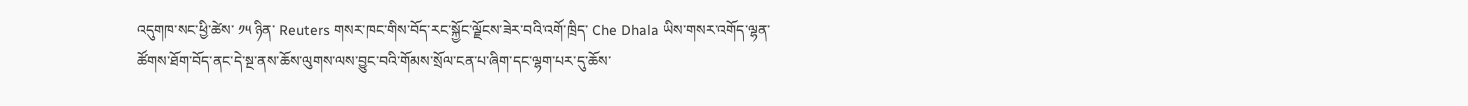འདུགཁ་སང་ཕྱི་ཚེས་ ༡༥ ཉིན་ Reuters གསར་ཁང་གིས་བོད་རང་སྐྱོང་ལྗོངས་ཟེར་བའི་འགོ་ཁྲིད་ Che Dhala ཡིས་གསར་འགོད་ལྷན་ཚོགས་ཐོག་བོད་ནང་དེ་སྔ་ནས་ཆོས་ལུགས་ལས་བྱུང་བའི་གོམས་སྲོལ་ངན་པ་ཞིག་དང་ལྷག་པར་དུ་ཆོས་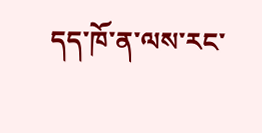དད་ཁོ་ན་ལས་རང་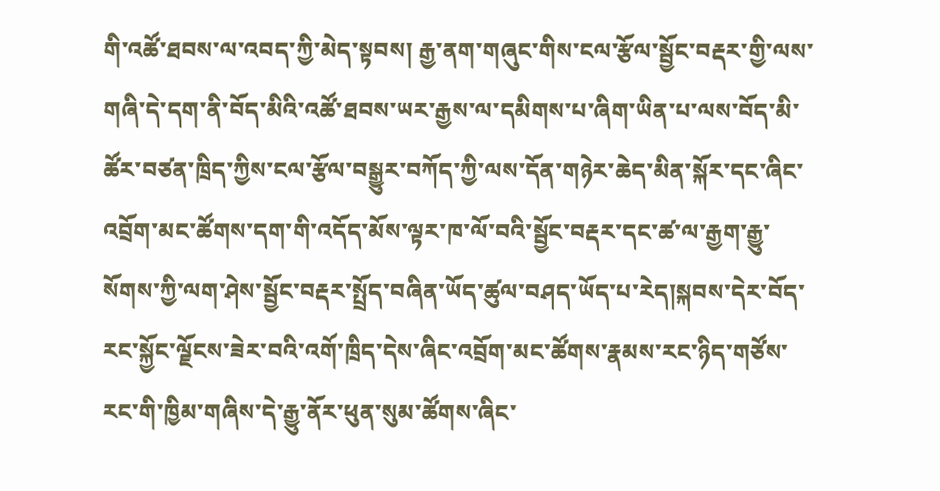གི་འཚོ་ཐབས་ལ་འབད་ཀྱི་མེད་སྟབས། རྒྱ་ནག་གཞུང་གིས་ངལ་རྩོལ་སྦྱོང་བརྡར་གྱི་ལས་གཞི་དེ་དག་ནི་བོད་མིའི་འཚོ་ཐབས་ཡར་རྒྱས་ལ་དམིགས་པ་ཞིག་ཡིན་པ་ལས་བོད་མི་ཚོར་བཙན་ཁྲིད་ཀྱིས་ངལ་རྩོལ་བསྒྱུར་བཀོད་ཀྱི་ལས་དོན་གཉེར་ཆེད་མིན་སྐོར་དང་ཞིང་འབྲོག་མང་ཚོགས་དག་གི་འདོད་མོས་ལྟར་ཁ་ལོ་བའི་སྦྱོང་བརྡར་དང་ཚ་ལ་རྒྱག་རྒྱུ་སོགས་ཀྱི་ལག་ཤེས་སྦྱོང་བརྡར་སྤྲོད་བཞིན་ཡོད་ཚུལ་བཤད་ཡོད་པ་རེད།སྐབས་དེར་བོད་རང་སྐྱོང་ལྗོངས་ཟེར་བའི་འགོ་ཁྲིད་དེས་ཞིང་འབྲོག་མང་ཚོགས་རྣམས་རང་ཉིད་གཙོས་རང་གི་ཁྱིམ་གཞིས་དེ་རྒྱུ་ནོར་ཕུན་སུམ་ཚོགས་ཞིང་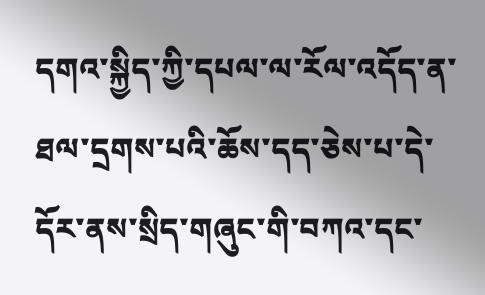དགའ་སྐྱིད་ཀྱི་དཔལ་ལ་རོལ་འདོད་ན་ཐལ་དྲགས་པའི་ཆོས་དད་ཅེས་པ་དེ་དོར་ནས་སྲིད་གཞུང་གི་བཀའ་དང་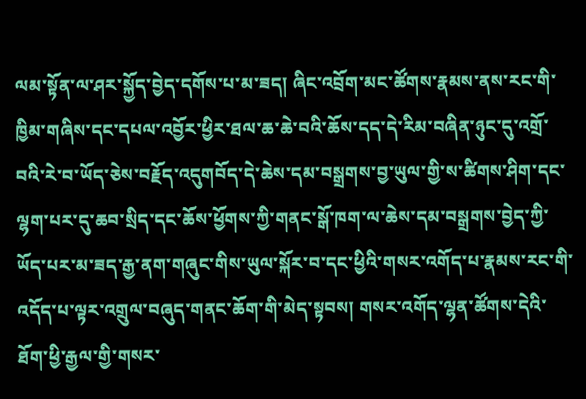ལམ་སྟོན་ལ་ཤར་སྐྱོད་བྱེད་དགོས་པ་མ་ཟད། ཞིང་འབྲོག་མང་ཚོགས་རྣམས་ནས་རང་གི་ཁྱིམ་གཞིས་དང་དཔལ་འབྱོར་ཕྱིར་ཐལ་ཆ་ཆེ་བའི་ཆོས་དད་དེ་རིམ་བཞིན་ཉུང་དུ་འགྲོ་བའི་རེ་བ་ཡོད་ཅེས་བརྗོད་འདུགབོད་དེ་ཆེས་དམ་བསྒྲགས་བྱ་ཡུལ་གྱི་ས་ཚིགས་ཤིག་དང་ལྷག་པར་དུ་ཆབ་སྲིད་དང་ཆོས་ཕྱོགས་ཀྱི་གནང་སྒོ་ཁག་ལ་ཆེས་དམ་བསྒྲགས་བྱེད་ཀྱི་ཡོད་པར་མ་ཟད་རྒྱ་ནག་གཞུང་གིས་ཡུལ་སྐོར་བ་དང་ཕྱིའི་གསར་འགོད་པ་རྣམས་རང་གི་འདོད་པ་ལྟར་འགྲུལ་བཞུད་གནང་ཆོག་གི་མེད་སྟབས། གསར་འགོད་ལྷན་ཚོགས་དེའི་ཐོག་ཕྱི་རྒྱལ་གྱི་གསར་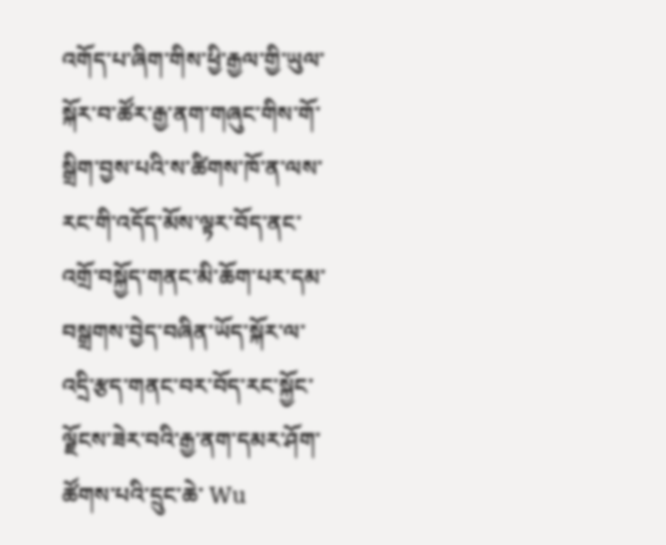འགོད་པ་ཞིག་གིས་ཕྱི་རྒྱལ་གྱི་ཡུལ་སྐོར་བ་ཚོར་རྒྱ་ནག་གཞུང་གིས་གོ་སྒྲིག་བྱས་པའི་ས་ཚིགས་ཁོ་ན་ལས་རང་གི་འདོད་མོས་ལྟར་བོད་ནང་འགྲོ་བསྐྱོད་གནང་མི་ཆོག་པར་དམ་བསྒྲགས་བྱེད་བཞིན་ཡོད་སྐོར་ལ་འདྲི་རྩད་གནང་བར་བོད་རང་སྐྱོང་ལྗོངས་ཟེར་བའི་རྒྱ་ནག་དམར་ཤོག་ཚོགས་པའི་དྲུང་ཆེ་ Wu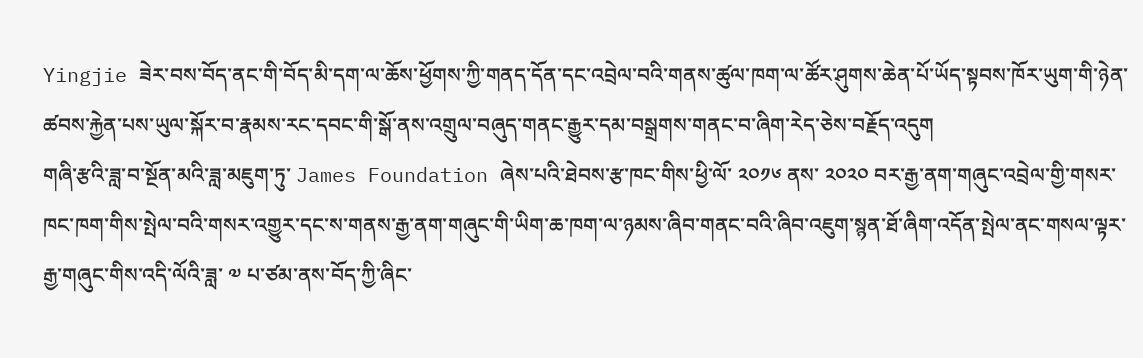Yingjie ཟེར་བས་བོད་ནང་གི་བོད་མི་དག་ལ་ཆོས་ཕྱོགས་ཀྱི་གནད་དོན་དང་འབྲེལ་བའི་གནས་ཚུལ་ཁག་ལ་ཚོར་ཤུགས་ཆེན་པོ་ཡོད་སྟབས་ཁོར་ཡུག་གི་ཉེན་ཚབས་རྐྱེན་པས་ཡུལ་སྐོར་བ་རྣམས་རང་དབང་གི་སྒོ་ནས་འགྲུལ་བཞུད་གནང་རྒྱུར་དམ་བསྒྲགས་གནང་བ་ཞིག་རེད་ཅེས་བརྗོད་འདུག
གཞི་རྩའི་ཟླ་བ་སྔོན་མའི་ཟླ་མཇུག་ཏུ་ James Foundation ཞེས་པའི་ཐེབས་རྩ་ཁང་གིས་ཕྱི་ལོ་ ༢༠༡༦ ནས་ ༢༠༢༠ བར་རྒྱ་ནག་གཞུང་འབྲེལ་གྱི་གསར་ཁང་ཁག་གིས་སྤེལ་བའི་གསར་འགྱུར་དང་ས་གནས་རྒྱ་ནག་གཞུང་གི་ཡིག་ཆ་ཁག་ལ་ཉམས་ཞིབ་གནང་བའི་ཞིབ་འཇུག་སྙན་ཐོ་ཞིག་འདོན་སྤེལ་ནང་གསལ་ལྟར་རྒྱ་གཞུང་གིས་འདི་ལོའི་ཟླ་ ༧ པ་ཙམ་ནས་བོད་ཀྱི་ཞིང་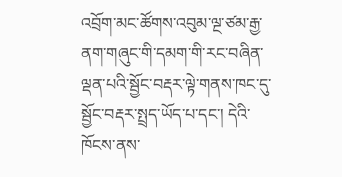འབྲོག་མང་ཚོགས་འབུམ་ལྔ་ཙམ་རྒྱ་ནག་གཞུང་གི་དམག་གི་རང་བཞིན་ལྡན་པའི་སྦྱོང་བརྡར་ལྟེ་གནས་ཁང་དུ་སྦྱོང་བརྡར་སྤྲད་ཡོད་པ་དང་། དེའི་ཁོངས་ནས་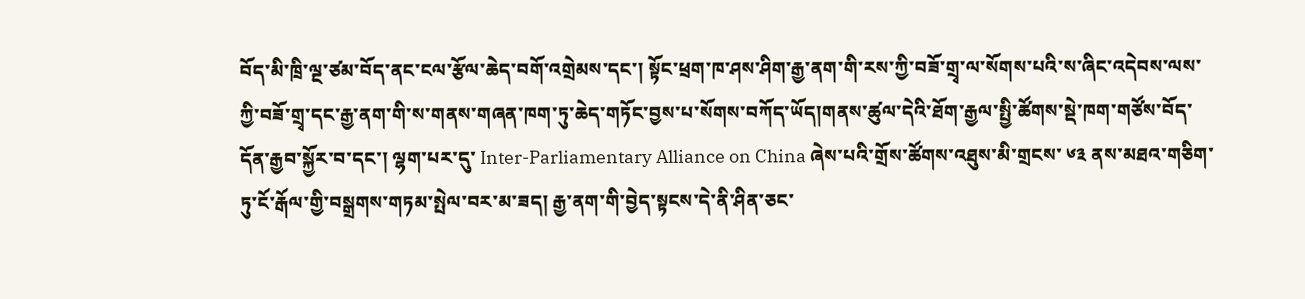བོད་མི་ཁྲི་ལྔ་ཙམ་བོད་ནང་ངལ་རྩོལ་ཆེད་བགོ་འགྲེམས་དང་། སྟོང་ཕྲག་ཁ་ཤས་ཤིག་རྒྱ་ནག་གི་རས་ཀྱི་བཟོ་གྲྭ་ལ་སོགས་པའི་ས་ཞིང་འདེབས་ལས་ཀྱི་བཟོ་གྲྭ་དང་རྒྱ་ནག་གི་ས་གནས་གཞན་ཁག་ཏུ་ཆེད་གཏོང་བྱས་པ་སོགས་བཀོད་ཡོད།གནས་ཚུལ་དེའི་ཐོག་རྒྱལ་སྤྱི་ཚོགས་སྡེ་ཁག་གཙོས་བོད་དོན་རྒྱབ་སྐྱོར་བ་དང་། ལྷག་པར་དུ་ Inter-Parliamentary Alliance on China ཞེས་པའི་གྲོས་ཚོགས་འཐུས་མི་གྲངས་ ༦༣ ནས་མཐའ་གཅིག་ཏུ་ངོ་རྒོལ་གྱི་བསྒྲགས་གཏམ་སྤེལ་བར་མ་ཟད། རྒྱ་ནག་གི་བྱེད་སྟངས་དེ་ནི་ཤིན་ཅང་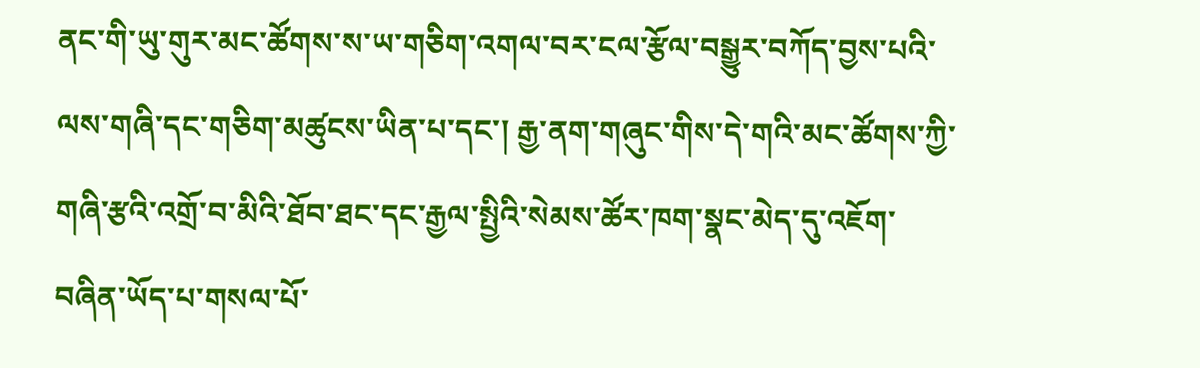ནང་གི་ཡུ་གུར་མང་ཚོགས་ས་ཡ་གཅིག་འགལ་བར་ངལ་རྩོལ་བསྒྱུར་བཀོད་བྱས་པའི་ལས་གཞི་དང་གཅིག་མཚུངས་ཡིན་པ་དང་། རྒྱ་ནག་གཞུང་གིས་དེ་གའི་མང་ཚོགས་ཀྱི་གཞི་རྩའི་འགྲོ་བ་མིའི་ཐོབ་ཐང་དང་རྒྱལ་སྤྱིའི་སེམས་ཚོར་ཁག་སྣང་མེད་དུ་འཇོག་བཞིན་ཡོད་པ་གསལ་པོ་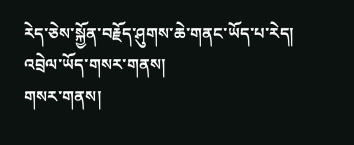རེད་ཅེས་སྐྱོན་བརྗོད་ཤུགས་ཆེ་གནང་ཡོད་པ་རེད།
འབྲེལ་ཡོད་གསར་གནས།
གསར་གནས།